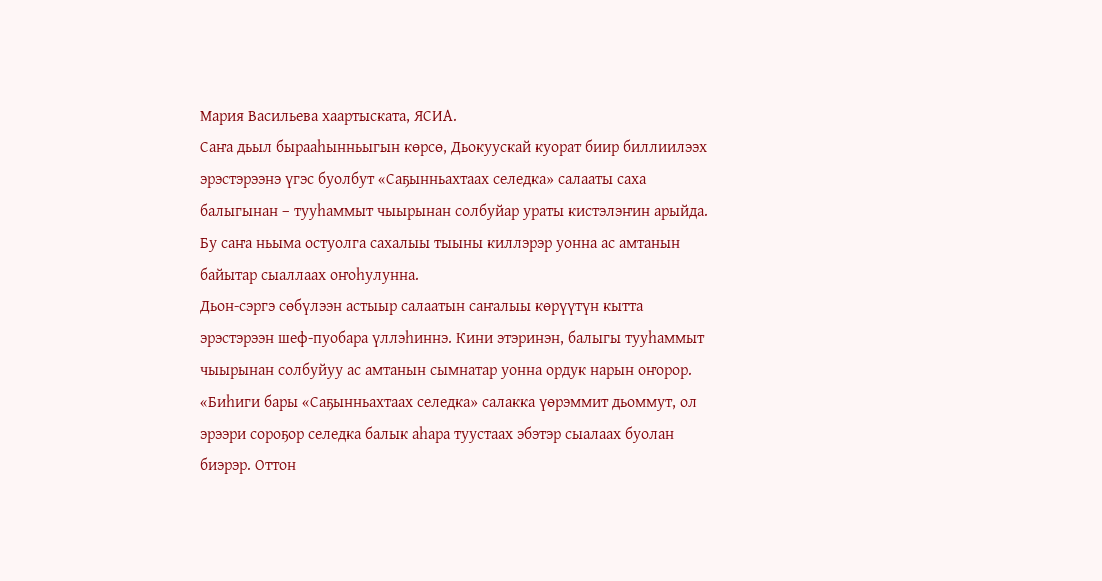Мария Васильева хаартыската, ЯСИА.
Саҥа дьыл бырааһынньыгын көрсө, Дьокуускай куорат биир биллиилээх эрэстэрээнэ үгэс буолбут «Саҕынньахтаах селедка» салааты саха балыгынан – тууһаммыт чыырынан солбуйар ураты кистэлэҥин арыйда. Бу саҥа ньыма остуолга сахалыы тыыны киллэрэр уонна ас амтанын байытар сыаллаах оҥоһулунна.
Дьон-сэргэ сөбүлээн астыыр салаатын саҥалыы көрүүтүн кытта эрэстэрээн шеф-пуобара үллэһиннэ. Кини этэринэн, балыгы тууһаммыт чыырынан солбуйуу ас амтанын сымнатар уонна ордук нарын оҥорор.
«Биһиги бары «Саҕынньахтаах селедка» салакка үөрэммит дьоммут, ол эрээри сороҕор селедка балык аһара туустаах эбэтэр сыалаах буолан биэрэр. Оттон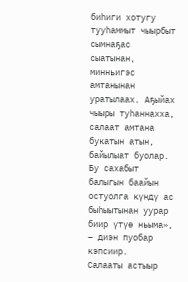биһиги хотугу тууһаммыт чыырбыт сымнаҕас сыатынан, минньигэс амтанынан уратылаах. Аҕыйах чыыры туһаннахха, салаат амтана букатын атын, байылыат буолар. Бу сахабыт балыгын баайын остуолга күндү ас быһыытынан уурар биир үтүө ньыма», – диэн пуобар кэпсиир.
Салааты астыыр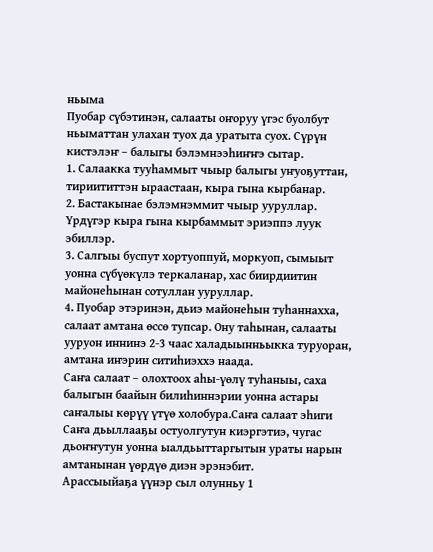ньыма
Пуобар сүбэтинэн, салааты оҥоруу үгэс буолбут ньыматтан улахан туох да уратыта суох. Сүрүн кистэлэҥ – балыгы бэлэмнээһиҥҥэ сытар.
1. Салаакка тууһаммыт чыыр балыгы уҥуоҕуттан, тириититтэн ыраастаан, кыра гына кырбанар.
2. Бастакынае бэлэмнэммит чыыр ууруллар. Үрдүгэр кыра гына кырбаммыт эриэппэ луук эбиллэр.
3. Салгыы буспут хортуоппуй, моркуоп, сымыыт уонна сүбүөкүлэ теркаланар, хас биирдиитин майонеһынан сотуллан ууруллар.
4. Пуобар этэринэн, дьиэ майонеһын туһаннахха, салаат амтана өссө тупсар. Ону таһынан, салааты ууруон иннинэ 2-3 чаас халадыынньыкка туруоран, амтана иҥэрин ситиһиэххэ наада.
Саҥа салаат – олохтоох аһы-үөлү туһаныы, саха балыгын баайын билиһиннэрии уонна астары саҥалыы көрүү үтүө холобура.Саҥа салаат эһиги Саҥа дьыллааҕы остуолгутун киэргэтиэ, чугас дьоҥҥутун уонна ыалдьыттаргытын ураты нарын амтанынан үөрдүө диэн эрэнэбит.
Арассыыйаҕа үүнэр сыл олунньу 1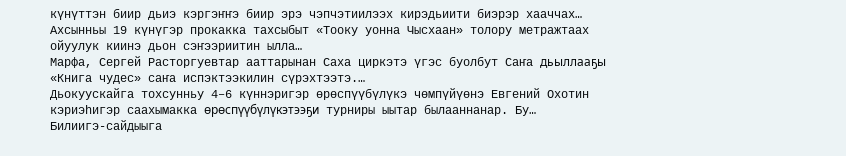күнүттэн биир дьиэ кэргэҥҥэ биир эрэ чэпчэтиилээх кирэдьиити биэрэр хааччах…
Ахсынньы 19 күнүгэр прокакка тахсыбыт «Тооку уонна Чысхаан» толору метражтаах ойуулук киинэ дьон сэҥээриитин ылла…
Марфа, Сергей Расторгуевтар ааттарынан Саха циркэтэ үгэс буолбут Саҥа дьыллааҕы «Книга чудес» саҥа испэктээкилин сүрэхтээтэ.…
Дьокуускайга тохсунньу 4–6 күннэригэр өрөспүүбүлүкэ чөмпүйүөнэ Евгений Охотин кэриэһигэр саахымакка өрөспүүбүлүкэтээҕи турниры ыытар былааннанар. Бу…
Билиигэ-сайдыыга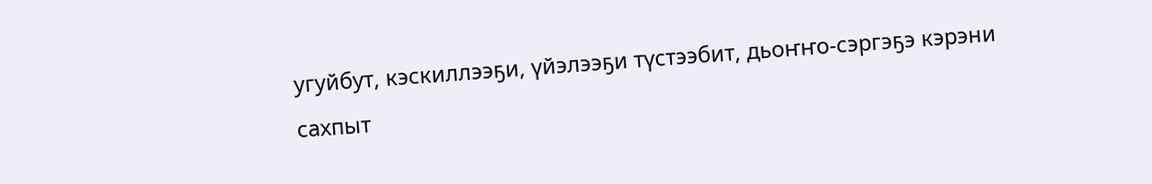угуйбут, кэскиллээҕи, үйэлээҕи түстээбит, дьоҥҥо-сэргэҕэ кэрэни сахпыт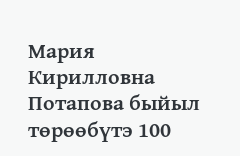Мария Кирилловна Потапова быйыл төрөөбүтэ 100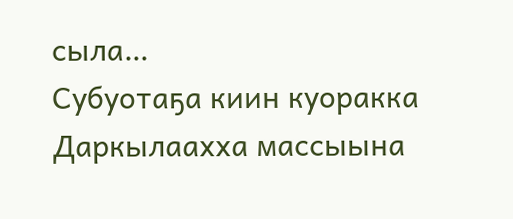сыла…
Субуотаҕа киин куоракка Даркылаахха массыына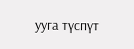ууга түспүт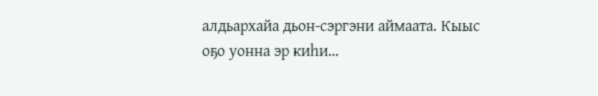алдьархайа дьон-сэргэни аймаата. Кыыс оҕо уонна эр киһи…